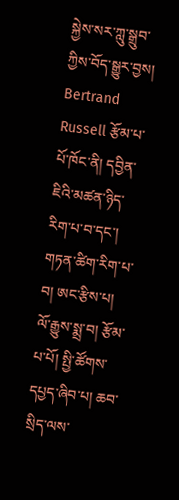སྐྱེས་སར་ཀླུ་སྒྲུབ་ཀྱིས་བོད་སྒྱུར་བྱས།
Bertrand Russell རྩོམ་པ་པོ་ཁོང་ནི། དབྱིན་ཇིའི་མཚན་ཉིད་རིག་པ་བ་དང་། གཏན་ཚིག་རིག་པ་བ། ཨང་རྩིས་པ། ལོ་རྒྱུས་སྨྲ་བ། རྩོམ་པ་པོ། སྤྱི་ཚོགས་དཔྱད་ཞིབ་པ། ཆབ་སྲིད་ལས་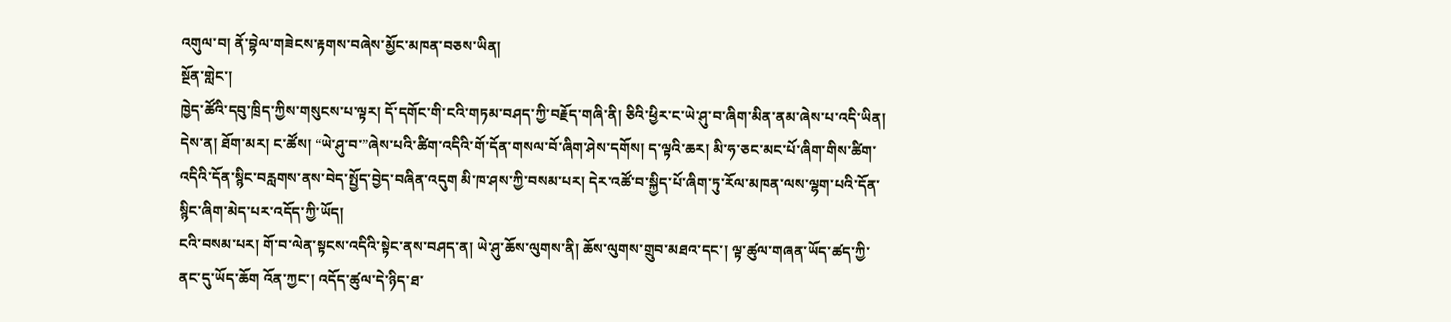འགུལ་བ། ནོ་བྷེལ་གཟེངས་རྟགས་བཞེས་མྱོང་མཁན་བཅས་ཡིན།
སྔོན་གླེང་།
ཁྱེད་ཚོའི་དབུ་ཁྲིད་ཀྱིས་གསུངས་པ་ལྟར། དོ་དགོང་གི་ངའི་གཏམ་བཤད་ཀྱི་བརྗོད་གཞི་ནི། ཅིའི་ཕྱིར་ང་ཡེ་ཤུ་བ་ཞིག་མིན་ནམ་ཞེས་པ་འདི་ཡིན། དེས་ན། ཐོག་མར། ང་ཚོས། “ཡེ་ཤུ་བ་”ཞེས་པའི་ཚིག་འདིའི་གོ་དོན་གསལ་བོ་ཞིག་ཤེས་དགོས། ད་ལྟའི་ཆར། མི་ཧ་ཅང་མང་པོ་ཞིག་གིས་ཚིག་འདིའི་དོན་སྙིང་བརླགས་ནས་བེད་སྤྱོད་བྱེད་བཞིན་འདུག མི་ཁ་ཤས་ཀྱི་བསམ་པར། དེར་འཚོ་བ་སྐྱིད་པོ་ཞིག་ཏུ་རོལ་མཁན་ལས་ལྷག་པའི་དོན་སྙིང་ཞིག་མེད་པར་འདོད་ཀྱི་ཡོད།
ངའི་བསམ་པར། གོ་བ་ལེན་སྟངས་འདིའི་སྟེང་ནས་བཤད་ན། ཡེ་ཤུ་ཆོས་ལུགས་ནི། ཆོས་ལུགས་གྲུབ་མཐའ་དང་། ལྟ་ཚུལ་གཞན་ཡོད་ཚད་ཀྱི་ནང་དུ་ཡོད་ཆོག འོན་ཀྱང་། འདོད་ཚུལ་དེ་ཉིད་ཐ་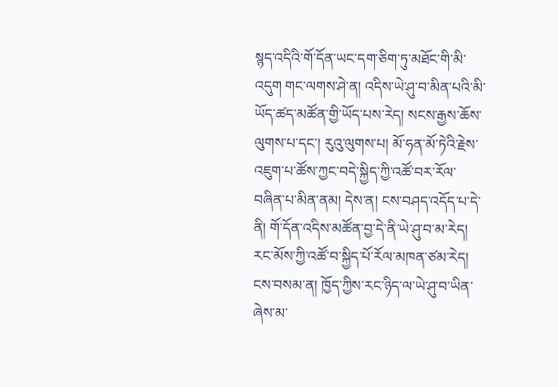སྙད་འདིའི་གོ་དོན་ཡང་དག་ཅིག་ཏུ་མཐོང་གི་མི་འདུག གང་ལགས་ཤེ་ན། འདིས་ཡེ་ཤུ་བ་མིན་པའི་མི་ཡོད་ཚད་མཚོན་གྱི་ཡོད་པས་རེད། སངས་རྒྱས་ཆོས་ལུགས་པ་དང་། རུའུ་ལུགས་པ། མོ་ཧན་མོ་ཏེའི་རྗེས་འཇུག་པ་ཚོས་ཀྱང་བདེ་སྐྱིད་ཀྱི་འཚོ་བར་རོལ་བཞིན་པ་མིན་ནམ། དེས་ན། ངས་བཤད་འདོད་པ་དེ་ནི། གོ་དོན་འདིས་མཚོན་བྱ་དེ་ནི་ཡེ་ཤུ་བ་མ་རེད། རང་མོས་ཀྱི་འཚོ་བ་སྐྱིད་པོ་རོལ་མཁན་ཙམ་རེད།
ངས་བསམ་ན། ཁྱོད་ཀྱིས་རང་ཉིད་ལ་ཡེ་ཤུ་བ་ཡིན་ཞེས་མ་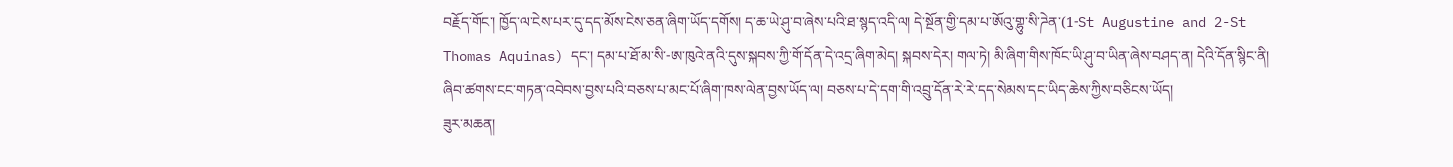བརྗོད་གོང་། ཁྱོད་ལ་ངེས་པར་དུ་དད་མོས་ངེས་ཅན་ཞིག་ཡོད་དགོས། ད་ཆ་ཡེ་ཤུ་བ་ཞེས་པའི་ཐ་སྙད་འདི་ལ། དེ་སྔོན་གྱི་དམ་པ་ཨོའུ་གྷུ་སི་ཌེན་(1-St Augustine and 2-St Thomas Aquinas) དང་། དམ་པ་ཐོ་མ་སི་-ཨ་ཁུའེ་ནའི་དུས་སྐབས་ཀྱི་གོ་དོན་དེ་འདྲ་ཞིག་མེད། སྐབས་དེར། གལ་ཏེ། མི་ཞིག་གིས་ཁོང་ཡི་ཤུ་བ་ཡིན་ཞེས་བཤད་ན། དེའི་དོན་སྙིང་ནི། ཞིབ་ཚགས་ངང་གཏན་འབེབས་བྱས་པའི་བཅས་པ་མང་པོ་ཞིག་ཁས་ལེན་བྱས་ཡོད་ལ། བཅས་པ་དེ་དག་གི་འབྲུ་དོན་རེ་རེ་དད་སེམས་དང་ཡིད་ཆེས་ཀྱིས་བཅིངས་ཡོད།
ཟུར་མཆན།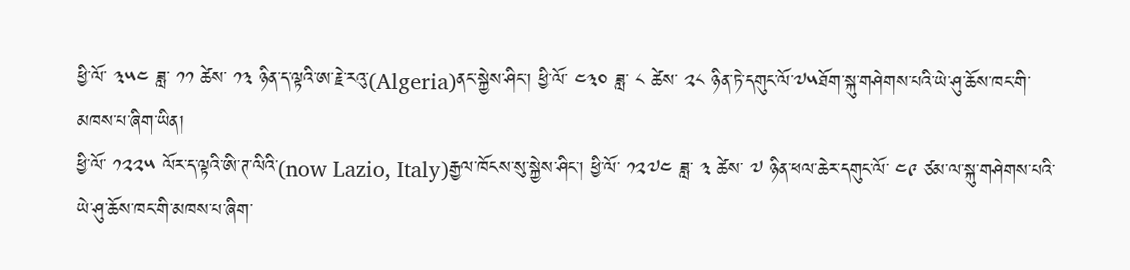ཕྱི་ལོ་ ༣༥༤ ཟླ་ ༡༡ ཚེས་ ༡༣ ཉིན་ད་ལྟའི་ཨ་རྗེ་རའུ་(Algeria)ནང་སྐྱེས་ཤིང་། ཕྱི་ལོ་ ༤༣༠ ཟླ་ ༨ ཚེས་ ༢༨ ཉིན་ཏེ་དགུང་ལོ་༧༥ཐོག་སྐུ་གཤེགས་པའི་ཡེ་ཤུ་ཆོས་ཁང་གི་མཁས་པ་ཞིག་ཡིན།
ཕྱི་ལོ་ ༡༢༢༥ ལོར་ད་ལྟའི་ཨི་ཊ་ལིའི་(now Lazio, Italy)རྒྱལ་ཁོངས་སུ་སྐྱེས་ཤིང་། ཕྱི་ལོ་ ༡༢༧༤ ཟླ་ ༣ ཚེས་ ༧ ཉིན་ཕལ་ཆེར་དགུང་ལོ་ ༤༩ ཙམ་ལ་སྐུ་གཤེགས་པའི་ཡེ་ཤུ་ཆོས་ཁང་གི་མཁས་པ་ཞིག་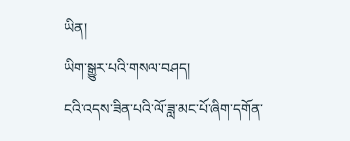ཡིན།
ཡིག་སྒྱུར་པའི་གསལ་བཤད།
ངའི་འདས་ཟིན་པའི་ལོ་ཟླ་མང་པོ་ཞིག་དགོན་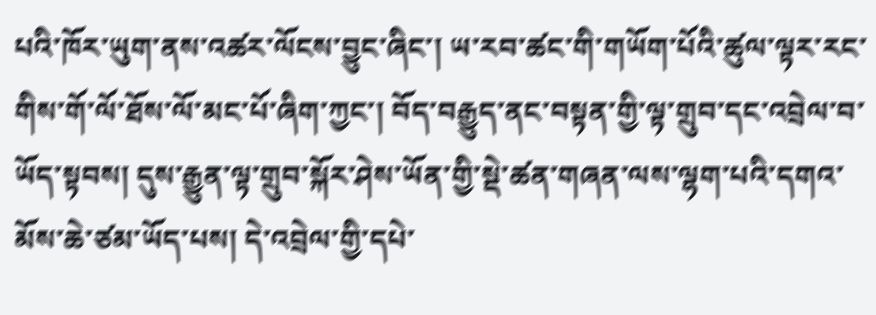པའི་ཁོར་ཡུག་ནས་འཚར་ལོངས་བྱུང་ཞིང་། ཡ་རབ་ཚང་གི་གཡོག་པོའི་ཚུལ་ལྟར་རང་གིས་གོ་ལོ་ཐོས་ལོ་མང་པོ་ཞིག་ཀྱང་། བོད་བརྒྱུད་ནང་བསྟན་གྱི་ལྟ་གྲུབ་དང་འབྲེལ་བ་ཡོད་སྟབས། དུས་རྒྱུན་ལྟ་གྲུབ་སྐོར་ཤེས་ཡོན་གྱི་སྡེ་ཚན་གཞན་ལས་ལྷག་པའི་དགའ་མོས་ཆེ་ཙམ་ཡོད་པས། དེ་འབྲེལ་གྱི་དཔེ་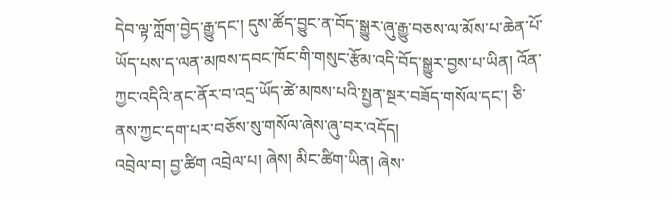དེབ་ལྟ་ཀློག་བྱེད་རྒྱུ་དང་། དུས་ཚོད་བྱུང་ན་བོད་སྒྱུར་ཞུ་རྒྱུ་བཅས་ལ་མོས་པ་ཆེན་པོ་ཡོད་པས་ད་ལན་མཁས་དབང་ཁོང་གི་གསུང་རྩོམ་འདི་བོད་སྒྱུར་བྱས་པ་ཡིན། འོན་ཀྱང་འདིའི་ནང་ནོར་བ་འདྲ་ཡོད་ཚེ་མཁས་པའི་སྤྱན་སྔར་བཟོད་གསོལ་དང་། ཅི་ནས་ཀྱང་དག་པར་བཅོས་སུ་གསོལ་ཞེས་ཞུ་བར་འདོད།
འབྲེལ་བ། བྱ་ཚིག འབྲེལ་པ། ཞེས། མིང་ཚིག་ཡིན། ཞེས་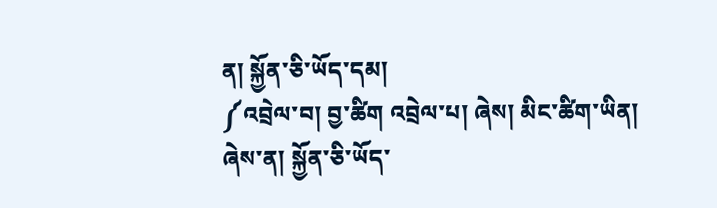ན། སྐྱོན་ཅི་ཡོད་དམ།
༼འབྲེལ་བ། བྱ་ཚིག འབྲེལ་པ། ཞེས། མིང་ཚིག་ཡིན། ཞེས་ན། སྐྱོན་ཅི་ཡོད་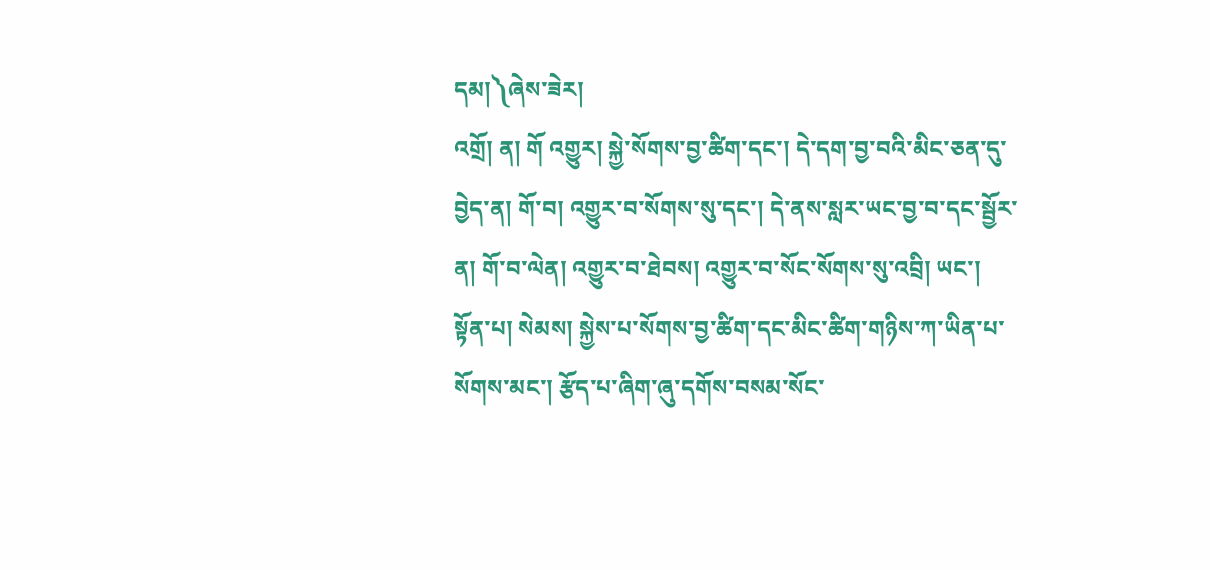དམ།༽ཞེས་ཟེར།
འགྲོ། ན། གོ འགྱུར། སྐྱེ་སོགས་བྱ་ཚིག་དང་། དེ་དག་བྱ་བའི་མིང་ཅན་དུ་བྱེད་ན། གོ་བ། འགྱུར་བ་སོགས་སུ་དང་། དེ་ནས་སླར་ཡང་བྱ་བ་དང་སྦྱོར་ན། གོ་བ་ལེན། འགྱུར་བ་ཐེབས། འགྱུར་བ་སོང་སོགས་སུ་འབྲི། ཡང་། སྟོན་པ། སེམས། སྐྱེས་པ་སོགས་བྱ་ཚིག་དང་མིང་ཚིག་གཉིས་ཀ་ཡིན་པ་སོགས་མང་། རྩོད་པ་ཞིག་ཞུ་དགོས་བསམ་སོང་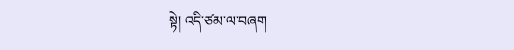སྟེ། འདི་ཙམ་ལ་བཞག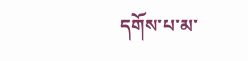དགོས་པ་མ་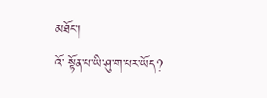མཐོང་།
འོ་ སྟོན་པ་ཡི་ཤུ་ག་པར་ཡོད?